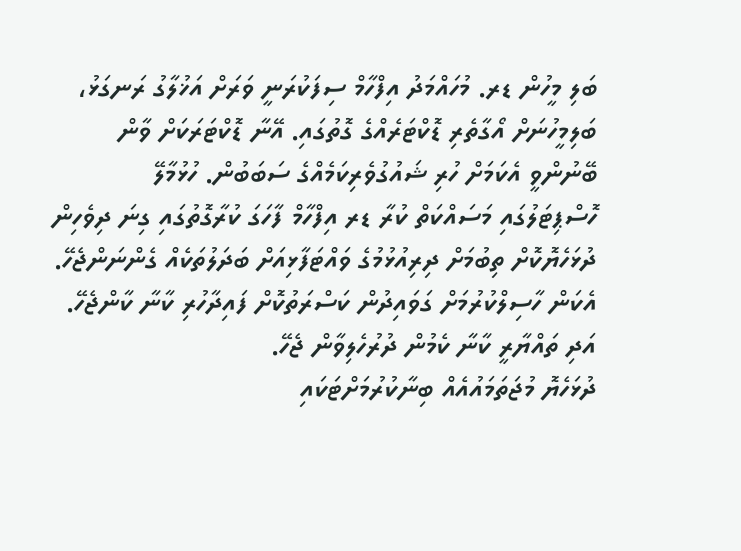ބަލި މީހުން ޑރ. މުހައްމަދު އިފްހާމް ސިފަކުރަނީ ވަރަށް އަޚުލާގު ރަނގަޅު، ބަލިމީހުނަށް އޯގާތެރި ޑޮކްޓަރެއްގެ ގޮތުގައި. އޭނާ ޑޮކްޓަރަކަށް ވާން ބޭނުންވީ އެކަމަށް ހުރި ޝައުގުވެރިކަމެއްގެ ސަބަބުން. ހުޅުމާލޭ ހޮސްޕިޓަލުގައި މަސައްކަތް ކުރާ ޑރ އިފްހާމް ފާހަގަ ކުރާގޮތުގައި ގިނަ ދިވެހިން ދުޅަހެޔޮކޮށް ތިބުމަށް ދިރިއުޅުމުގެ ވައްޓަފާޅިއަށް ބަދަލުތަކެއް ގެންނަންޖެހޭ. އެކަން ހާސިލްކުރުމަށް ގަވައިދުން ކަސްރަތުކޮށް ފައިދާހުރި ކާނާ ކާންޖެހޭ. އަދި ތައްޔާރީ ކާނާ ކެމުން ދުރުހެލިވާން ޖެހޭ.
ދުޅަހެޔޮ މުޖަތަމައުއެއް ބިނާކުރުމަށްޓަކައި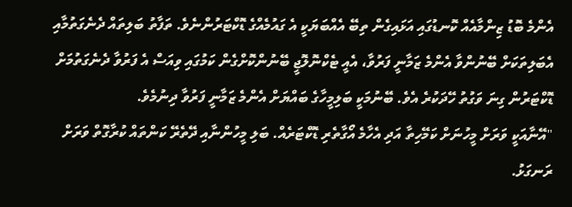އެންމެ ބޮޑު ޒިންމާއެއް ކޮނޑުގައި އަޅައިގެން ތިބޭ އެއްބަޔަކީ އެ ގައުމެއްގެ ޑޮކްޓަރުންނެވެ. ތަފާތު ބަލިތައް ދެނެގަތުމާއި އެބަލިތަކަށް ބޭނުންވާ އެންމެ ޒަމާނީ ފަރުވާ، އެއީ ޓެކްނޮލޮޖީ ބޭނުންކޮށްގެން ކަމުގައި ވިއަސް އެ ފަރުވާ ދެނެގަތުމަށް ޑޮކްޓަރުން ގިނަ ވަގުތު ހޭދަކުރެ އެވެ. ބޭނުމަކީ ބަލިމީހާގެ ބައްޔަށް އެންމެ ޒަމާނީ ފަރުވާ ދިނުމެވެ.
"އޭނާއަކީ ވަރަށް މީހުނަށް ކަމޭހިތާ އަދި އެހާމެ އޯގާތެރި ޑޮކްޓަރެއް. ބަލި މީހުންނާއި ދޭތެރޭ ކަންތައް ކުރާގޮތް ވަރަށް ރަނގަޅު.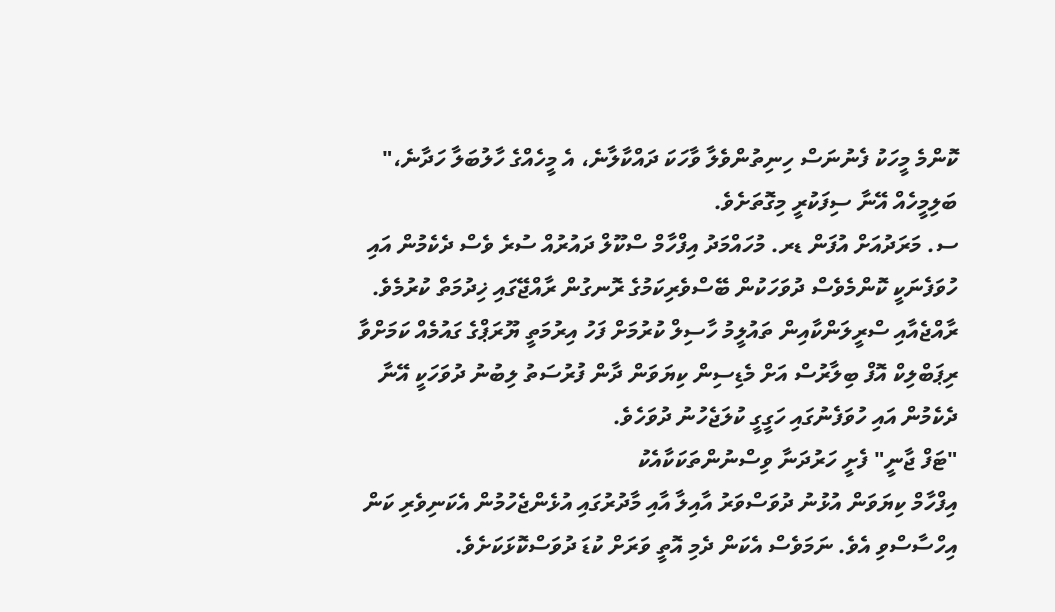ކޮންމެ މީހަކު ފެނުނަސް ހިނިތުންވެލާ ވާހަކަ ދައްކާލާނެ، އެ މީހެއްގެ ހާލުބަލާ ހަދާނެ،" ބަލިމީހެއް އޭނާ ސިފަކުރީ މިގޮތަށެވެ.
ސ. މަރަދުއަށް އުފަން ޑރ. މުހައްމަދު އިފްހާމް ސްކޫލް ދައުރުއް ސުރެ ވެސް ދެކެމުން އައި ހުވަފެނަކީ ކޮންމެވެސް ދުވަހަކުން ބޭސްވެރިކަމުގެ ރޮނގުން ރާއްޖޭގައި ޚިދުމަތް ކުރުމެވެ. ރާއްޖެއާއި ސްރީލަންކާއިން ތައުލީމު ހާސިލް ކުރުމަށް ފަހު އިރުމަތީ ޔޫރަޕްގެ ގައުމެއް ކަމަށްވާ ރިޕަބްލިކް އޮފް ބިލާރުސް އަށް މެޑިސިން ކިޔަވަން ދާން ފުރުސަތު ލިބުނު ދުވަހަކީ އޭނާ ދެކެމުން އައި ހުވަފެނުގައި ހަގީގީ ކުލަޖެހުނު ދުވަހެވެ.
"ޓަފް ޖާނީ" ފެށީ ހަރުދަނާ ވިސްނުންތަކަކާއެކު
އިފްހާމް ކިޔަވަން އުޅުނު ދުވަސްވަރު އާއިލާ އާއި މާދުރުގައި އުޅެންޖެހުމުން އެކަނިވެރި ކަން އިހްސާސްވި އެވެ. ނަމަވެސް އެކަން ދެމި އޮތީ ވަރަށް ކުޑަ ދުވަސްކޮޅަކަށެވެ.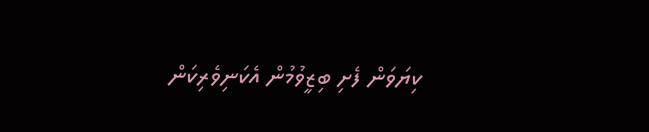ކިޔަވަން ފެށި ބިޒީވުމުން އެކަނިވެރިކަން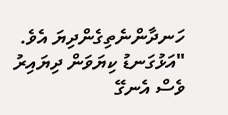ހަނދާންނެތިގެންދިޔަ އެވެ.
"އަޅުގަނޑު ކިޔަވަން ދިޔައިރު ވެސް އެނގޭ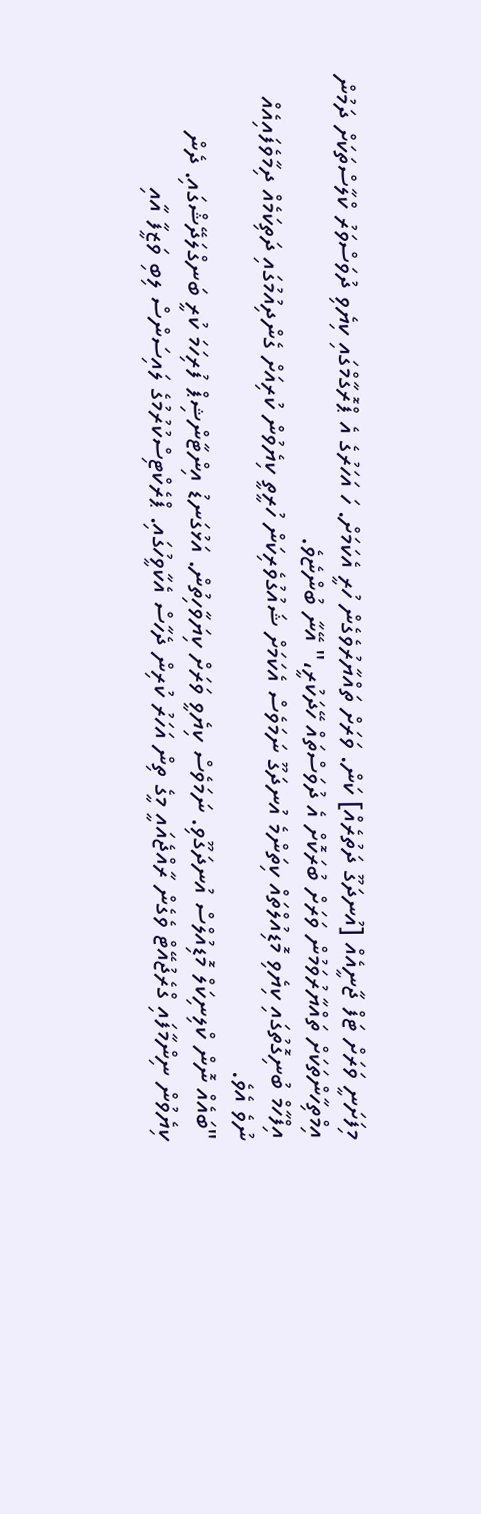މިފަށަނީ ވަރަށް ޓަފް ޖާނީއެއް [އުނދަގޫ ދަތުރެއް] ކަން. ވަރަށް ތައްޔާރުވެގެން ހުރީ އެކަމަށް. ހަ އަހަރުގެ އެ ޕްރޮގާމްގައި ކިޔެވި ދުވަސްވަރު ކްލާސްތަކަށް ދަމުން އިމްތިހާންތަކަށް ތައްޔާރުވަމުން ވަރަށް ބުރަކޮށް އެ ދުވަސްތައް ހޭދަކުރީ،" އޭނާ ބުންޏެވެ.
އިފްހާމް ބުނިގޮތުގައި ކިޔެވި މޮޑިއުލްތައް ކިތަންމެ އުނދަގޫ ނަމަވެސް އެކަމަށް ޝައުގުވެރިކަން ހުރީތީ ކިޔެވުން ކުރިއަށް ގެންދިއުމުގައި ދަތިކަމެއް ދިމާވެފައިއެއް ނުވެ އެވެ.
"ބައެއް ނޮން ކްލިނިކަލް މޮޑިއުލްސް އުނދަގޫވި. ނަމަވެސް ކިޔެވީ ވަރަށް ކިޔަވާހިތުން. އަޅުގަނޑު އިންޓާންޝިޕް ފުރިހަމަ ކުރީ ބަނގްލަދޭޝްގައި. ދެން ކިޔެވުން ނިންމާފައި ގްރެޖުއޭޓް ވެގެން ރާއްޖެއައީ މީގެ ތިން އަހަރު ކުރިން ދެހާސް އެކާވީހުގައި. ޕްރެކްޓިސްކުރުމުގެ ލައިސަންސް ލިބި ވަޒީފާ އާއި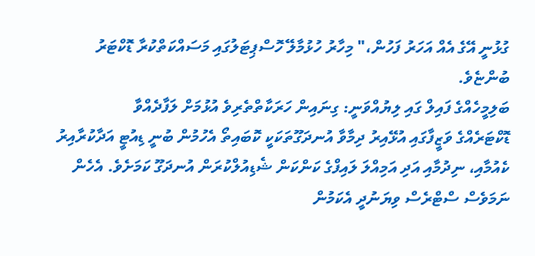ގުޅުނީ އޭގެ އެއް އަހަރު ފަހުން،" މިހާރު ހުޅުމާލޭ ހޮސްޕިޓަލުގައި މަސައްކަތްކުރާ ޑޮކްޓަރު ބުންޏެވެ.
ބަލިމީހެއްގެ ފައިލް ގައި ލިޔުއްވަނީ: ގިނައިން ހަރަކާތްތެރިވެ އުޅުމަށް ލަފާދެއްވާ
ޑޮކްޓަރެއްގެ ވަޒީފާގައި އުޅޭއިރު ދިމާވާ އުނދަގޫތަކަކީ ކޮބައިތޯ އެހުމުން ބުނީ ޑިއުޓީ އަދާކުރާއިރު ކެއުމާއި، ނިދުމާއި އަދި އަމިއްލަ ލައިފްގެ ކަންކަން ޝެޑިއުލްކުރަން އުނދަގޫ ކަމަށެވެ. އެހެން ނަމަވެސް ސްޓްރެސް ވިޔަނުދީ އެކަމުން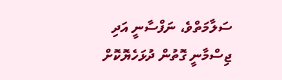ސަލާމަތްވެ، ނަފްސާނީ އަދި ޖިސްމާނީ ގޮތުން ދުޅަހެޔޮކޮށް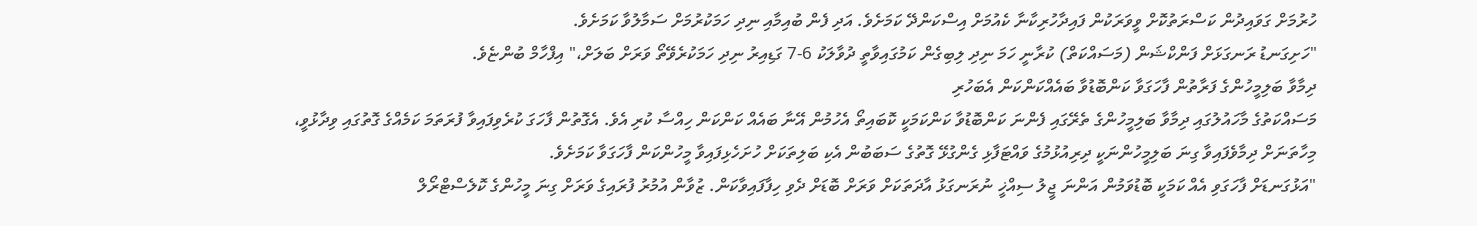ހުރުމަށް ގަވައިދުން ކަސްރަތުކޮށް ވީވަރަކުން ފައިދާހުރިކާނާ ކެއުމަށް އިސްކަންދޭ ކަމަށެވެ. އަދި ފެން ބުއިމާއި ނިދި ހަމަކުރުމަށް ސަމާލުވާ ކަމަށެވެ.
"ހަށިގަނޑު ރަނގަޅަށް ފަންކްޝަން (މަސައްކަތް) ކުރާނީ ހަމަ ނިދި ލިބިގެން ކަމުގައިވާތީ ދުވާލަކު 6-7 ގަޑިއިރު ނިދި ހަމަކުރެވޭތޯ ވަރަށް ބަލަށް،" އިފްހާމް ބުންޏެވެ.
ދިމާވާ ބަލިމީހުންގެ ފަރާތުން ފާހަގަވާ ކަންބޮޑުވާ ބައެއްކަންކަން އެބަހުރި
މަސައްކަތުގެ މާހައުލުގައި ދިމާވާ ބަލިމީހުންގެ ތެރޭގައި ފެންނަ ކަންބޮޑުވާ ކަންކަމަކީ ކޮބައިތޯ އެހުމުން އޭނާ ބައެއް ކަންކަން ހިއްސާ ކުރި އެވެ. އެގޮތުން ފާހަގަ ކުރެވިފައިވާ ފުރަތަމަ ކަމެއްގެ ގޮތުގައި ވިދާޅުވީ، މިހާތަނަށް ދިމާވެފައިވާ ގިނަ ބަލިމީހުންނަކީ ދިރިއުޅުމުގެ ވައްޓަފާޅި ގެންގުޅޭ ގޮތުގެ ސަބަބުން އެކި ބަލިތަކަށް ހުށަހެޅިފައިވާ މީހުންކަން ފާހަގަވާ ކަމަށެވެ.
"އަޅުގަނޑަށް ފާހަގަވި އެއް ކަމަކީ ބޮޑުވަމުން އަންނަ ޖީލު ސިއްޚީ ނުރަނގަޅު އާދަތަކަށް ވަރަށް ބޮޑަށް ދެވި ހިފާފައިވާކަން. ޒުވާން އުމުރު ފުރައިގެ ވަރަށް ގިނަ މީހުންގެ ކޮލެސްޓްރޯލް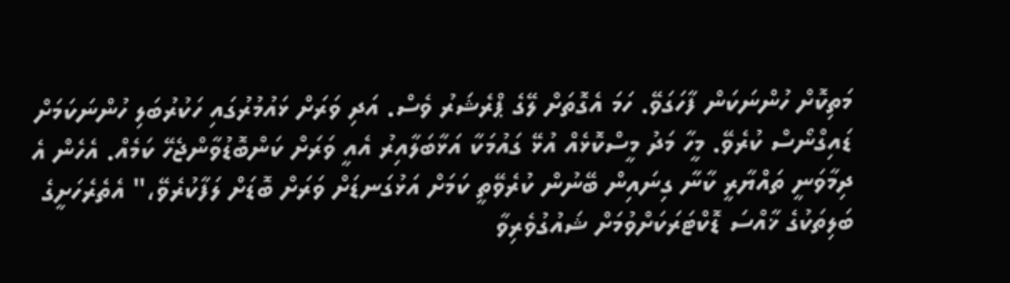މަތިކޮށް ހުންނަކަން ފާހަގަވޭ. ހަމަ އެގޮތަށް ލޭގެ ޕްރެޝަރު ވެސް. އަދި ވަރަށް ޅައުމުރުގައި ހަކުރުބަލި ހުންނަކަމަށް ޑައިގްނޯސް ކުރެވޭ. މީހާ މަދު މީސްކޮޅެއް އުޅޭ ގައުމަކާ އަޅާބަލާއިރު އެއީ ވަރަށް ކަންބޮޑުވާންޖެހޭ ކަމެއް. އެހެން އެ ދިމާވަނީ ތައްޔާރީ ކާނާ ގިނައިން ބޭނުން ކުރެވޭތީ ކަމަށް އަޅުގަނޑަށް ވަރަށް ބޮޑަށް ލަފާކުރެވޭ،" އެތެރެހަށީގެ ބަލިތަކުގެ ޚާއްސަ ޑޮކްޓަރަކަށްވުމަށް ޝައުގުވެރިވާ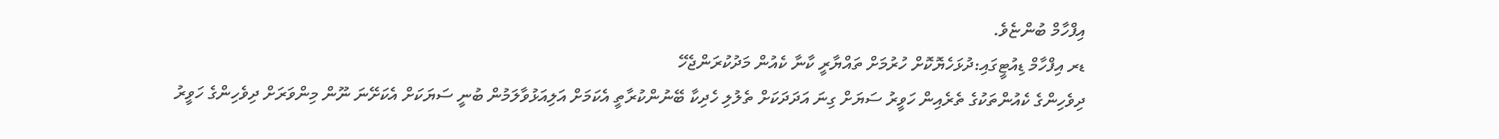އިފްހާމް ބުންޏެވެ.
ޑރ އިފްހާމް ޑިއުޓީގައި:ދުޅަހެޔޮކޮށް ހުރުމަށް ތައްޔާރީ ކާނާ ކެއުން މަދުކުރަންޖެހޭ
ދިވެހިންގެ ކެއުންތަކުގެ ތެރެއިން ހަވީރު ސަޔަށް ގިނަ އަދަދަކަށް ތެލުލި ހެދިކާ ބޭނުންކުރާތީ އެކަމަށް އަލިއަޅުވާލަމުން ބުނީ ސަޔަކަށް އެކަށޭނަ ނޫން މިންވަރަށް ދިވެހިންގެ ހަވީރު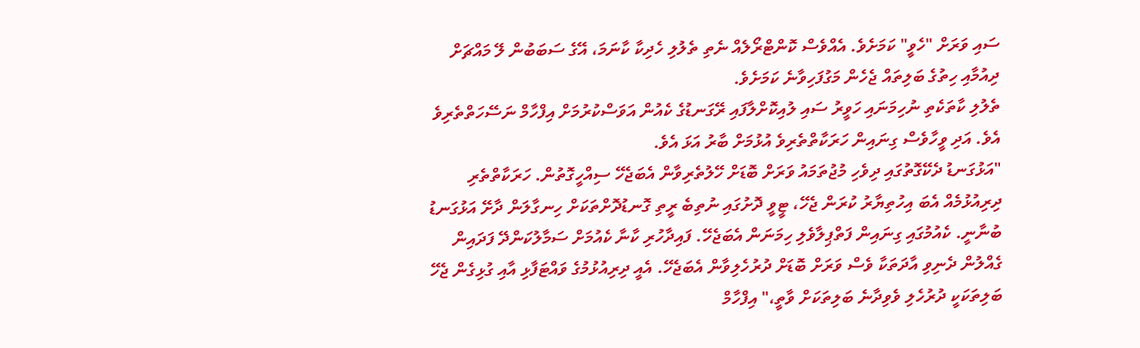ސައި ވަރަށް "ހެވީ" ކަމަށެވެ. އެއްވެސް ކޮންޓްރޯލެއް ނެތި ތެލުލި ހެދިކާ ކާނަމަ، އޭގެ ސަބަބުން ލޭ މައްޗަށް ދިއުމާއި ހިތުގެ ބަލިތައް ޖެހެން މަގުފަހިވާނެ ކަމަށެވެ.
ތެލުލި ކާތަކެތި ނުހިމަނައި ހަވީރު ސައި ލުއިކޮށްލާފައި ރޭގަނޑުގެ ކެއުން އަވަސްކުރުމަށް އިފްހާމް ނަސޭހަތްތެރިވެ އެވެ. އަދި ވީހާވެސް ގިނައިން ހަރަކާތްތެރިވެ އުޅުމަށް ބާރު އަޅަ އެވެ.
"އަޅުގަނޑު ދެކޭގޮތުގައި ދިވެހި މުޖުތަމައު ވަރަށް ބޮޑަށް ހޭލުތެރިވާން އެބަޖެހޭ ސިއްހީގޮތުން. ހަރަކާތްތެރި ދިރިއުޅުމެއް އެބަ އިހުތިޔާރު ކުރަން ޖެހޭ، ޓީވީ ދޮށުގައި ނުތިބެ ރީތި ގޮނޑުދޮށްތަކަށް ހިނގާލަން ދާށޭ އަޅުގަނޑު ބުނާނީ. ކެއުމުގައި ގިނައިން ފަތްޕިލާވެލި ހިމަނަން އެބަޖެހޭ. ފައިދާހުރި ކާނާ ކެއުމަށް ސަމާލުކަންދޭ ފަދައިން ގެއްލުން ދެނިވި އާދަތަކާ ވެސް ވަރަށް ބޮޑަށް ދުރުހެލިވާން އެބަޖެހޭ. އެއީ ދިރިއުޅުމުގެ ވައްޓަފާޅި އާއި ގުޅިގެން ޖެހޭ ބަލިތަކަކީ ދުރުހެލި ވެވިދާނެ ބަލިތަކަށް ވާތީ،" އިފްހާމް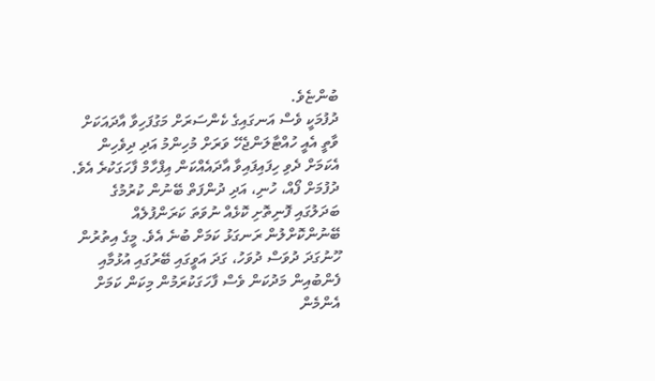ބުންޏެވެ.
ދުފުމަކީ ވެސް އަނގައިގެ ކެންސަރަށް މަގުފަހިވާ އާދައަކަށް ވާތީ އެއީ ހުއްޓާލަންޖެހޭ ވަރަށް މުހިންމު އަދި ދިވެހިން އެކަމަށް ދެވި ހިފައިފައިވާ އާދައެއްކަން އިފްހާމް ފާހަގަކުރެ އެވެ. ދުފުމަށް ފޯއް، ހުނި، އަދި ދުންފަތް ބޭނުން ކުރުމުގެ ބަދަލުގައި ފޮނިތޮށި ކޮޅެއް ނުވަތަ ކަރަންފުލެއް ބޭނުންކޮށްލުން ރަނގަޅު ކަމަށް ބުނެ އެވެ. މީގެ އިތުރުން ހޫނުގަދަ ދުވަސް ދުވަހު، ގަދަ އަވީގައި ބޭރުގައި އުޅުމާއި ފެންބުއިން މަދުކަން ވެސް ފާހަގަކުރަމުން މިކަން ކަމަށް އެންމެން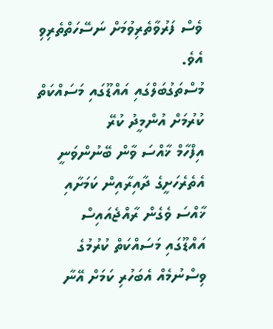ވެސް ފަރުވާތެރިވުމަށް ނަސޭހަތްތެރިވި އެވެ.
މުސްތަގުބަލްގައި އައްޑޫގައި މަސައްކަތް ކުރުމަށް އުންމީދު ކުރޭ
އިފްހާމް ޚާއްސަ ވާން ބޭނުންވަނީ އެތެރެހަށީގެ ދާއިރާއިން ކަމަށާއި ޚާއްސަ ވެގެން ރާއްޖެއައިސް އައްޑޫގައި މަސައްކަތް ކުރުމުގެ ވިސްނުމެއް އެބަހުރި ކަމަށް އޭނާ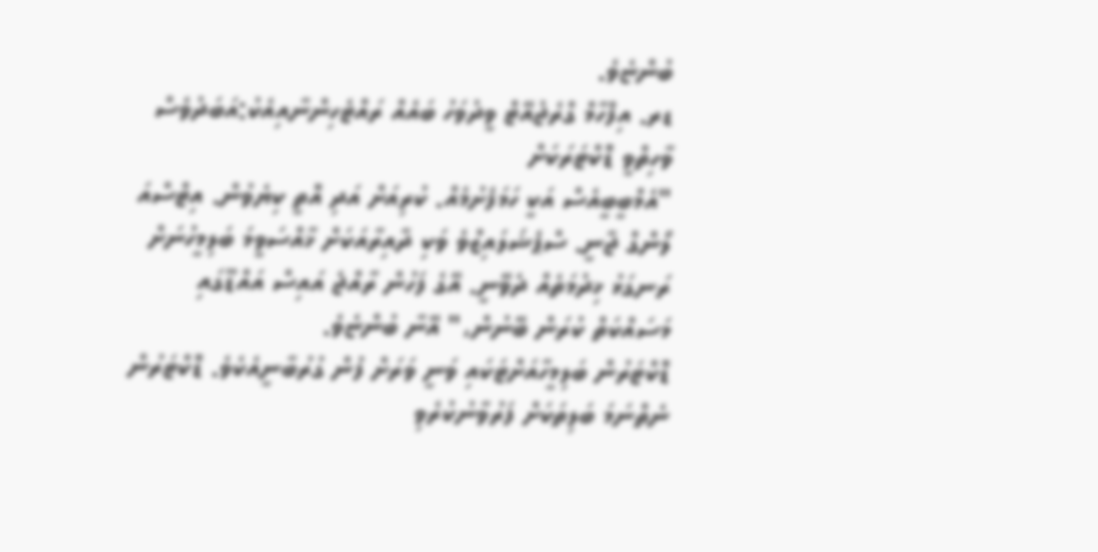ބުންޏެވެ.
ޑރ. އިފްހާމް ގްރެޖުއޭޓް ވީދުވަހު ބައެއް ރައްޓެހިންނާއިއެކު:އަބަދުވެސް ވާހިތްވީ ޑޮކްޓަރަކަށް
"އެމްބީބީއެސް އަކީ ހަމަފެށުމެއް. ކުރިއަށް އަދި އޮތީ ކިޔެވުން. އިޓްސްއަ ލޯންގް ޖާނީ. ސްޕެޝަލައިޒްވެ ވަކި ދާއިރާއަކަށް ޚާއްސަވީމަ ބަލިމީހުނަށް ރަނގަޅު ޚިދުމަތެއް ދެވޭނީ. އޭގެ ފަހުން ރާއްޖެ އައިސް އައްޑޫގައި މަސައްކަތް ކުރަން ބޭނުން،" އޭނާ ބުންޏެވެ.
ޑޮކްޓަރުން ބަލިމީހާއަށްޓަކައި ވަނީ ވަރަށް ފުން ގުރުބާނީއެކެވެ. ޑޮކްޓަރުން ނެތްނަމަ ބަލިތަކަށް ފަރުވާނުކުރެވި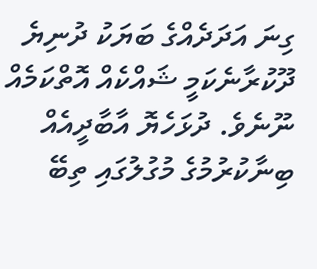ގިނަ އަދަދެއްގެ ބަޔަކު ދުނިޔެ ދޫކުރާނެކަމީ ޝައްކެއް އޮތްކަމެއް ނޫނެވެ. ދުޅަހެޔޮ އާބާދީއެއް ބިނާކުރުމުގެ މުގުލުގައި ތިބޭ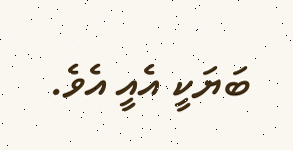ބަޔަކީ އެއީ އެވެ.